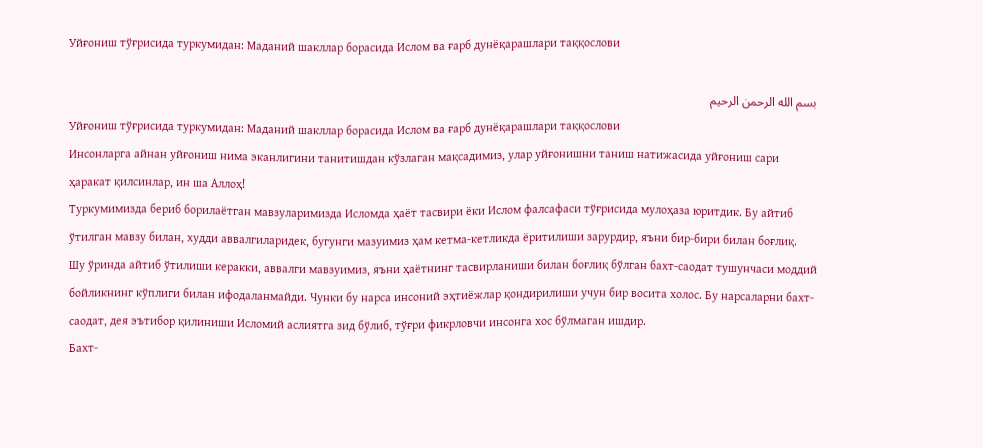Уйғониш тўғрисида туркумидан: Маданий шакллар борасида Ислом ва ғарб дунёқарашлари таққослови

بسم الله الرحمن الرحيم
Уйғониш тўғрисида туркумидан: Маданий шакллар борасида Ислом ва ғарб дунёқарашлари таққослови
Инсонларга айнан уйғониш нима эканлигини танитишдан кўзлаган мақсадимиз, улар уйғонишни таниш натижасида уйғониш сари ҳаракат қилсинлар, ин ша Аллоҳ!
Туркумимизда бериб борилаётган мавзуларимизда Исломда ҳаёт тасвири ёки Ислом фалсафаси тўғрисида мулоҳаза юритдик. Бу айтиб ўтилган мавзу билан, худди аввалгиларидек, бугунги мазуимиз ҳам кетма-кетликда ёритилиши зарурдир, яъни бир-бири билан боғлиқ.
Шу ўринда айтиб ўтилиши керакки, аввалги мавзуимиз, яъни ҳаётнинг тасвирланиши билан боғлиқ бўлган бахт-саодат тушунчаси моддий бойликнинг кўплиги билан ифодаланмайди. Чунки бу нарса инсоний эҳтиёжлар қондирилиши учун бир восита холос. Бу нарсаларни бахт-саодат, дея эътибор қилиниши Исломий аслиятга зид бўлиб, тўғри фикрловчи инсонга хос бўлмаган ишдир.
Бахт-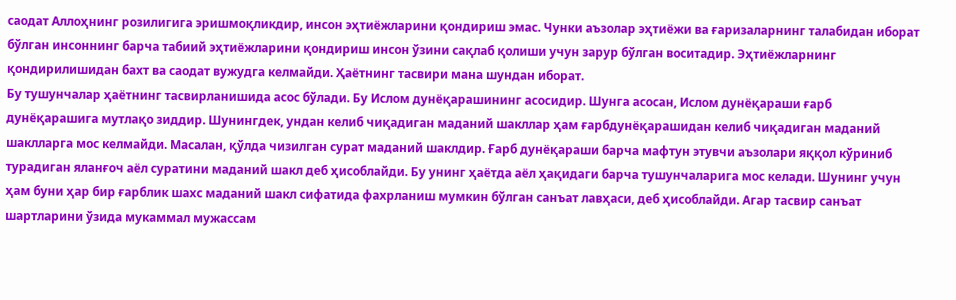саодат Аллоҳнинг розилигига эришмоқликдир, инсон эҳтиёжларини қондириш эмас. Чунки аъзолар эҳтиёжи ва ғаризаларнинг талабидан иборат бўлган инсоннинг барча табиий эҳтиёжларини қондириш инсон ўзини сақлаб қолиши учун зарур бўлган воситадир. Эҳтиёжларнинг қондирилишидан бахт ва саодат вужудга келмайди. Ҳаётнинг тасвири мана шундан иборат.
Бу тушунчалар ҳаётнинг тасвирланишида асос бўлади. Бу Ислом дунёқарашининг асосидир. Шунга асосан, Ислом дунёқараши ғарб дунёқарашига мутлақо зиддир. Шунингдек, ундан келиб чиқадиган маданий шакллар ҳам ғарбдунёқарашидан келиб чиқадиган маданий шаклларга мос келмайди. Масалан, қўлда чизилган сурат маданий шаклдир. Ғарб дунёқараши барча мафтун этувчи аъзолари яққол кўриниб турадиган яланғоч аёл суратини маданий шакл деб ҳисоблайди. Бу унинг ҳаётда аёл ҳақидаги барча тушунчаларига мос келади. Шунинг учун ҳам буни ҳар бир ғарблик шахс маданий шакл сифатида фахрланиш мумкин бўлган санъат лавҳаси, деб ҳисоблайди. Агар тасвир санъат шартларини ўзида мукаммал мужассам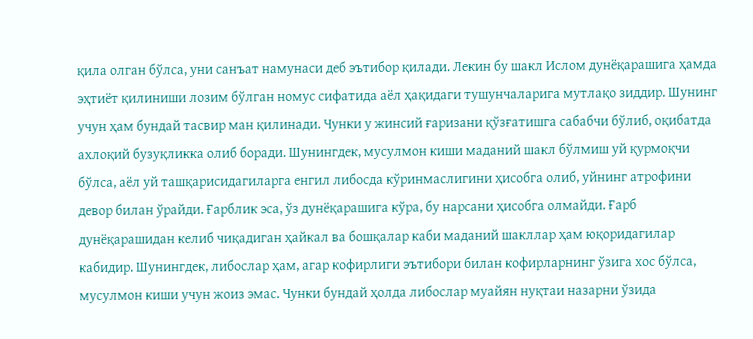қила олган бўлса, уни санъат намунаси деб эътибор қилади. Лекин бу шакл Ислом дунёқарашига ҳамда эҳтиёт қилиниши лозим бўлган номус сифатида аёл ҳақидаги тушунчаларига мутлақо зиддир. Шунинг учун ҳам бундай тасвир ман қилинади. Чунки у жинсий ғаризани қўзғатишга сабабчи бўлиб, оқибатда ахлоқий бузуқликка олиб боради. Шунингдек, мусулмон киши маданий шакл бўлмиш уй қурмоқчи бўлса, аёл уй ташқарисидагиларга енгил либосда кўринмаслигини ҳисобга олиб, уйнинг атрофини девор билан ўрайди. Ғарблик эса, ўз дунёқарашига кўра, бу нарсани ҳисобга олмайди. Ғарб дунёқарашидан келиб чиқадиган ҳайкал ва бошқалар каби маданий шакллар ҳам юқоридагилар кабидир. Шунингдек, либослар ҳам, агар кофирлиги эътибори билан кофирларнинг ўзига хос бўлса, мусулмон киши учун жоиз эмас. Чунки бундай ҳолда либослар муайян нуқтаи назарни ўзида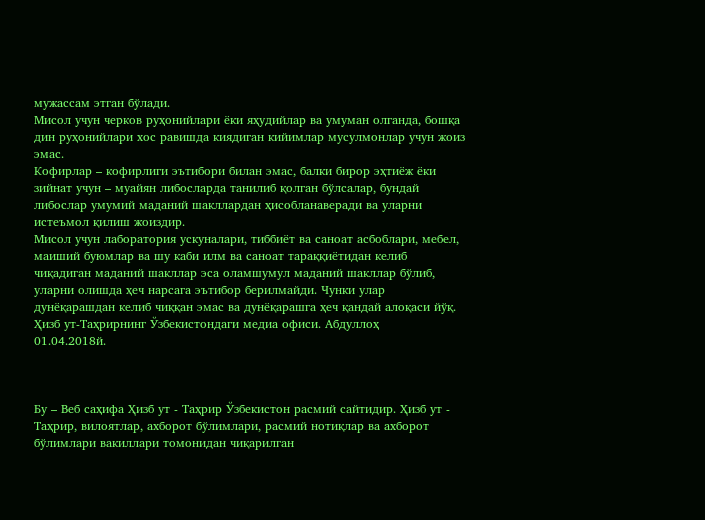мужассам этган бўлади.
Мисол учун черков руҳонийлари ёки яҳудийлар ва умуман олганда, бошқа дин руҳонийлари хос равишда киядиган кийимлар мусулмонлар учун жоиз эмас.
Кофирлар – кофирлиги эътибори билан эмас, балки бирор эҳтиёж ёки зийнат учун – муайян либосларда танилиб қолган бўлсалар, бундай либослар умумий маданий шакллардан ҳисобланаверади ва уларни истеъмол қилиш жоиздир.
Мисол учун лаборатория ускуналари, тиббиёт ва саноат асбоблари, мебел, маиший буюмлар ва шу каби илм ва саноат тараққиётидан келиб чиқадиган маданий шакллар эса оламшумул маданий шакллар бўлиб, уларни олишда ҳеч нарсага эътибор берилмайди. Чунки улар дунёқарашдан келиб чиққан эмас ва дунёқарашга ҳеч қандай алоқаси йўқ.
Ҳизб ут-Таҳрирнинг Ўзбекистондаги медиа офиси. Абдуллоҳ
01.04.2018й.



Бу – Веб саҳифа Ҳизб ут - Таҳрир Ўзбекистон расмий сайтидир. Ҳизб ут - Таҳрир, вилоятлар, ахборот бўлимлари, расмий нотиқлар ва ахборот бўлимлари вакиллари томонидан чиқарилган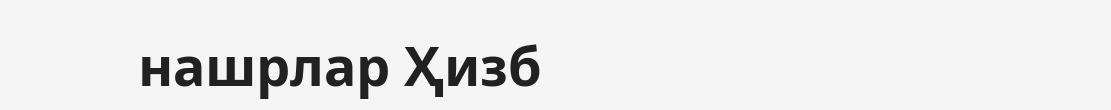нашрлар Ҳизб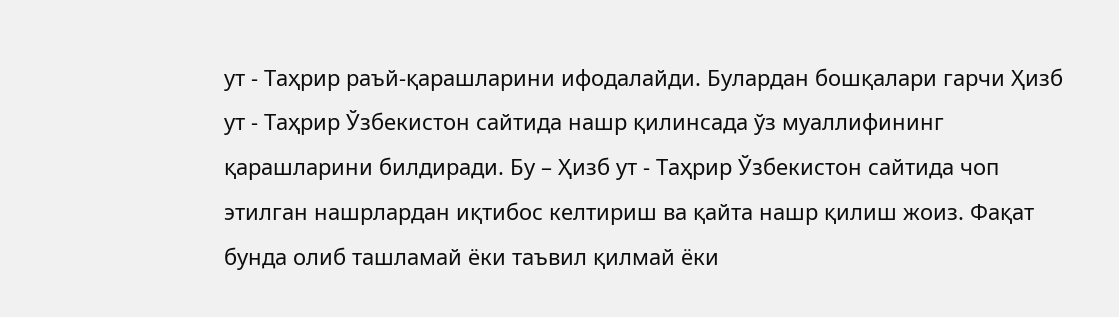ут - Таҳрир раъй-қарашларини ифодалайди. Булардан бошқалари гарчи Ҳизб ут - Таҳрир Ўзбекистон сайтида нашр қилинсада ўз муаллифининг қарашларини билдиради. Бу – Ҳизб ут - Таҳрир Ўзбекистон сайтида чоп этилган нашрлардан иқтибос келтириш ва қайта нашр қилиш жоиз. Фақат бунда олиб ташламай ёки таъвил қилмай ёки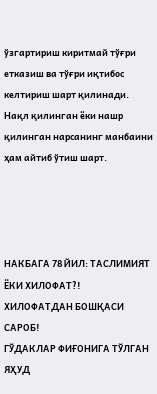ўзгартириш киритмай тўғри етказиш ва тўғри иқтибос келтириш шарт қилинади. Нақл қилинган ёки нашр қилинган нарсанинг манбаини ҳам айтиб ўтиш шарт.




НАКБАГА 78 ЙИЛ: ТАСЛИМИЯТ ЁКИ ХИЛОФАТ?!
ХИЛОФАТДАН БОШҚАСИ САРОБ!
ГЎДАКЛАР ФИҒОНИГА ТЎЛГАН ЯҲУД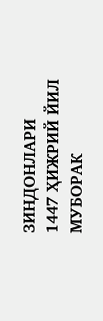ЗИНДОНЛАРИ
1447 ҲИЖРИЙ ЙИЛ МУБОРАК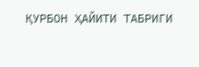ҚУРБОН ҲАЙИТИ ТАБРИГИ